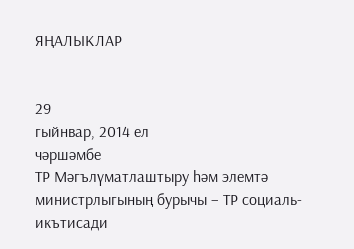ЯҢАЛЫКЛАР


29
гыйнвар, 2014 ел
чәршәмбе
ТР Мәгълүматлаштыру һәм элемтә министрлыгының бурычы – ТР социаль-икътисади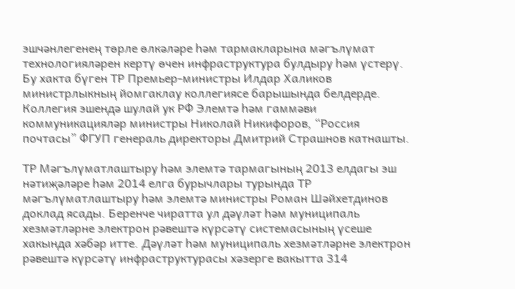эшчәнлегенең төрле өлкәләре һәм тармакларына мәгълүмат технологияләрен кертү өчен инфраструктура булдыру һәм үстерү. Бу хакта бүген ТР Премьер-министры Илдар Халиков министрлыкның йомгаклау коллегиясе барышында белдерде. Коллегия эшендә шулай ук РФ Элемтә һәм гаммәви коммуникацияләр министры Николай Никифоров, “Россия почтасы” ФГУП генераль директоры Дмитрий Страшнов катнашты.

ТР Мәгълүматлаштыру һәм элемтә тармагының 2013 елдагы эш нәтиҗәләре һәм 2014 елга бурычлары турында ТР мәгълүматлаштыру һәм элемтә министры Роман Шәйхетдинов доклад ясады. Беренче чиратта ул дәүләт һәм муниципаль хезмәтләрне электрон рәвештә күрсәтү системасының үсеше хакында хәбәр итте. Дәүләт һәм муниципаль хезмәтләрне электрон рәвештә күрсәтү инфраструктурасы хәзерге вакытта 314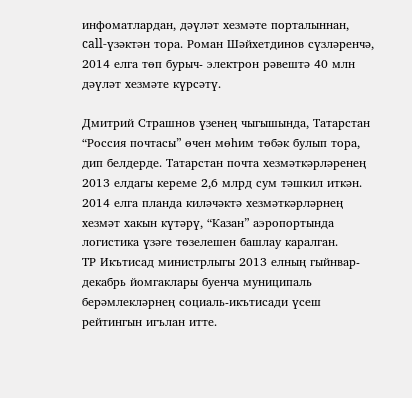инфоматлардан, дәүләт хезмәте порталыннан, call-үзәктән тора. Роман Шәйхетдинов сүзләренчә, 2014 елга төп бурыч- электрон рәвештә 40 млн дәүләт хезмәте күрсәтү.

Дмитрий Страшнов үзенең чыгышында, Татарстан “Россия почтасы” өчен мөһим төбәк булып тора, дип белдерде. Татарстан почта хезмәткәрләренең 2013 елдагы кереме 2,6 млрд сум тәшкил иткән. 2014 елга планда киләчәктә хезмәткәрләрнең хезмәт хакын күтәрү, “Казан” аэропортында логистика үзәге төзелешен башлау каралган.
ТР Икътисад министрлыгы 2013 елның гыйнвар-декабрь йомгаклары буенча муниципаль берәмлекләрнең социаль-икътисади үсеш рейтингын игълан итте.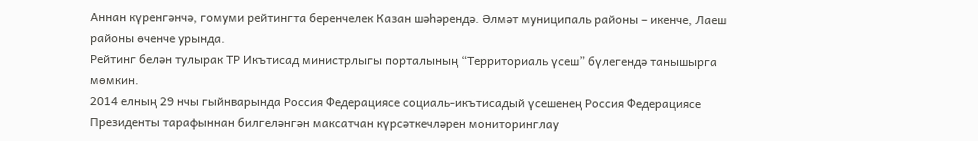Аннан күренгәнчә, гомуми рейтингта беренчелек Казан шәһәрендә. Әлмәт муниципаль районы – икенче, Лаеш районы өченче урында.
Рейтинг белән тулырак ТР Икътисад министрлыгы порталының “Территориаль үсеш” бүлегендә танышырга мөмкин.
2014 елның 29 нчы гыйнварында Россия Федерациясе социаль-икътисадый үсешенең Россия Федерациясе Президенты тарафыннан билгеләнгән максатчан күрсәткечләрен мониторинглау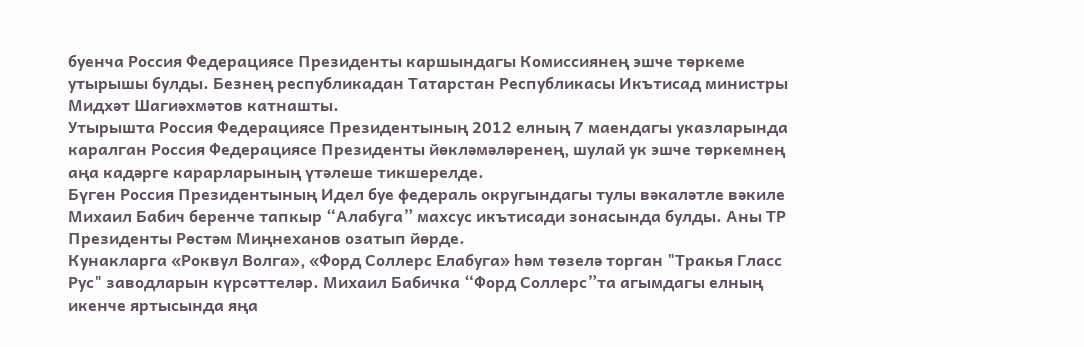буенча Россия Федерациясе Президенты каршындагы Комиссиянең эшче төркеме утырышы булды. Безнең республикадан Татарстан Республикасы Икътисад министры Мидхәт Шагиәхмәтов катнашты.
Утырышта Россия Федерациясе Президентының 2012 елның 7 маендагы указларында каралган Россия Федерациясе Президенты йөкләмәләренең, шулай ук эшче төркемнең аңа кадәрге карарларының үтәлеше тикшерелде.
Бүген Россия Президентының Идел буе федераль округындагы тулы вәкаләтле вәкиле Михаил Бабич беренче тапкыр “Алабуга” махсус икътисади зонасында булды. Аны ТР Президенты Рөстәм Миңнеханов озатып йөрде.
Кунакларга «Роквул Волга», «Форд Соллерс Елабуга» һәм төзелә торган "Тракья Гласс Рус" заводларын күрсәттеләр. Михаил Бабичка “Форд Соллерс”та агымдагы елның икенче яртысында яңа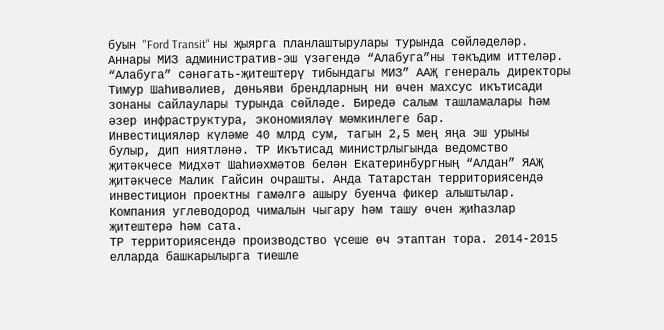буын "Ford Transit" ны җыярга планлаштырулары турында сөйләделәр.
Аннары МИЗ административ-эш үзәгендә “Алабуга”ны тәкъдим иттеләр. “Алабуга” сәнәгать-җитештерү тибындагы МИЗ” ААҖ генераль директоры Тимур Шаһивәлиев, дөньяви брендларның ни өчен махсус икътисади зонаны сайлаулары турында сөйләде. Биредә салым ташламалары һәм әзер инфраструктура, экономияләү мөмкинлеге бар.
Инвестицияләр күләме 40 млрд сум, тагын 2,5 мең яңа эш урыны булыр, дип ниятләнә. ТР Икътисад министрлыгында ведомство җитәкчесе Мидхәт Шаһиәхмәтов белән Екатеринбургның “Алдан” ЯАҖ җитәкчесе Малик Гайсин очрашты. Анда Татарстан территориясендә инвестицион проектны гамәлгә ашыру буенча фикер алыштылар.
Компания углеводород чималын чыгару һәм ташу өчен җиһазлар җитештерә һәм сата.
ТР территориясендә производство үсеше өч этаптан тора. 2014-2015 елларда башкарылырга тиешле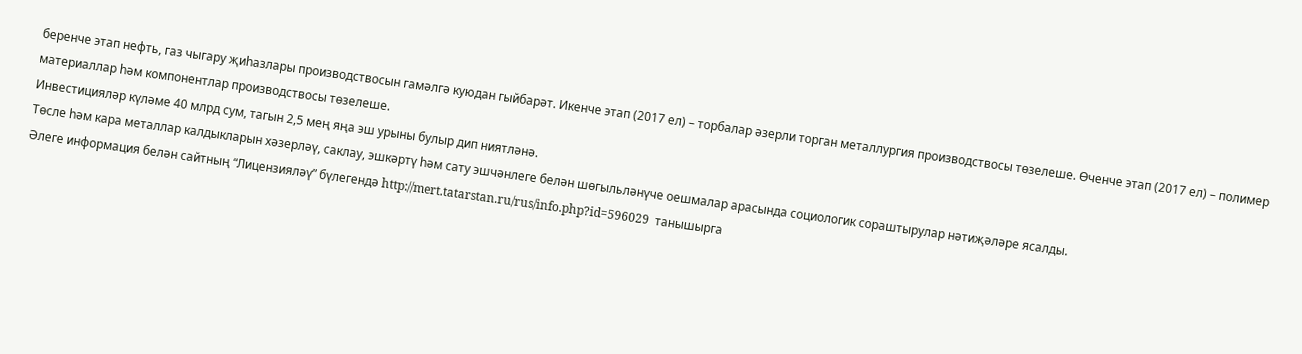беренче этап нефть, газ чыгару җиһазлары производствосын гамәлгә куюдан гыйбарәт. Икенче этап (2017 ел) – торбалар әзерли торган металлургия производствосы төзелеше. Өченче этап (2017 ел) – полимер материаллар һәм компонентлар производствосы төзелеше.
Инвестицияләр күләме 40 млрд сум, тагын 2,5 мең яңа эш урыны булыр дип ниятләнә.
Төсле һәм кара металлар калдыкларын хәзерләү, саклау, эшкәртү һәм сату эшчәнлеге белән шөгыльләнүче оешмалар арасында социологик сораштырулар нәтиҗәләре ясалды.
Әлеге информация белән сайтның “Лицензияләү” бүлегендә http://mert.tatarstan.ru/rus/info.php?id=596029  танышырга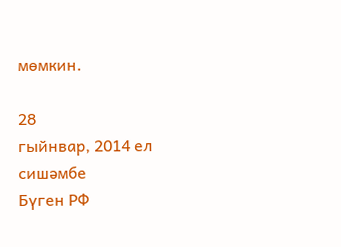мөмкин.

28
гыйнвар, 2014 ел
сишәмбе
Бүген РФ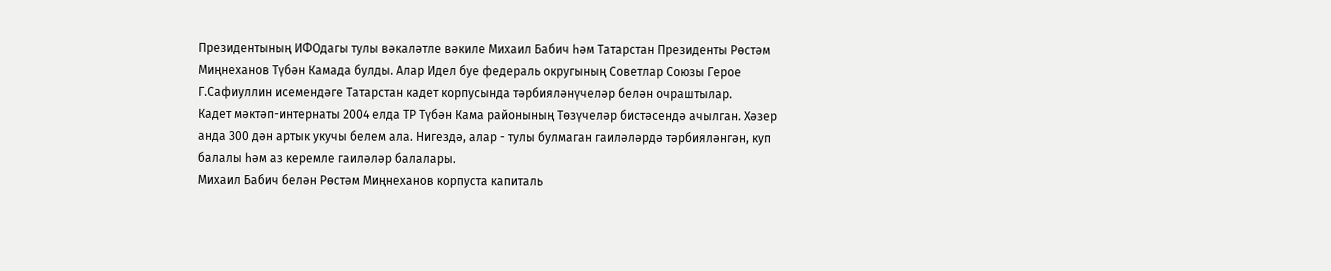Президентының ИФОдагы тулы вәкаләтле вәкиле Михаил Бабич һәм Татарстан Президенты Рөстәм Миңнеханов Түбән Камада булды. Алар Идел буе федераль округының Советлар Союзы Герое Г.Сафиуллин исемендәге Татарстан кадет корпусында тәрбияләнүчеләр белән очраштылар.
Кадет мәктәп-интернаты 2004 елда ТР Түбән Кама районының Төзүчеләр бистәсендә ачылган. Хәзер анда 300 дән артык укучы белем ала. Нигездә, алар - тулы булмаган гаиләләрдә тәрбияләнгән, куп балалы һәм аз керемле гаиләләр балалары.
Михаил Бабич белән Рөстәм Миңнеханов корпуста капиталь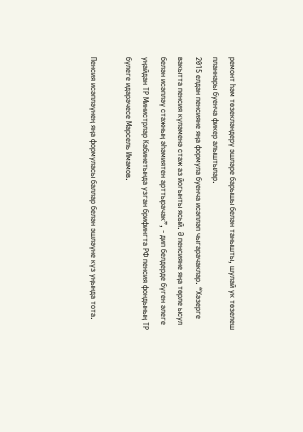ремонт һәм төзекләндерү эшләре барышы белән танышты, шулай ук төзелеш планнары буенча фикер алыштылар.
2015 елдан пенсияне яңа формула буенча исәпләп чыгарачаклар. “Хәзерге вакытта пенсия күләменә стаж аз йогынты ясый. Ә пенсияне яңа төрле ысул белән исәпләү стажның әһәмиятен арттырачак”, - дип белдерде бүген әлеге уңайдан ТР Министрлар Кабинетында узган брифингта РФ пенсия фондының ТР бүлеге идарәчесе Марсель Имамов.

Пенсия исәпләүнең яңа формуласы баллар белән эшләүне күз уңында тота.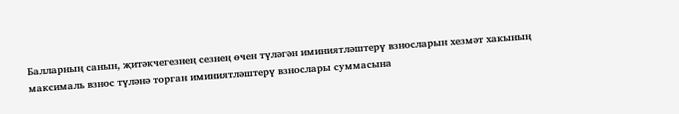Балларның санын, җитәкчегезнең сезнең өчен түләгән иминиятләштерү взносларын хезмәт хакының максималь взнос түләнә торган иминиятләштерү взнослары суммасына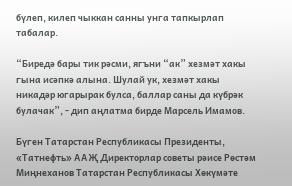бүлеп, килеп чыккан санны унга тапкырлап табалар.

“Биредә бары тик рәсми, ягъни “ак” хезмәт хакы гына исәпкә алына. Шулай ук, хезмәт хакы никадәр югарырак булса, баллар саны да күбрәк булачак”, - дип аңлатма бирде Марсель Имамов.

Бүген Татарстан Республикасы Президенты, «Татнефть» ААҖ Директорлар советы рәисе Рөстәм Миңнеханов Татарстан Республикасы Хөкүмәте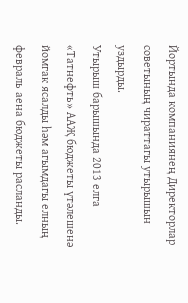Йортында компаниянең Директорлар советының чираттагы утырышын уздырды.
Утырыш барышында 2013 елга «Татнефть» ААҖ бюджеты үтәлешенә йомгак ясалды һәм агымдагы елның февраль аена бюджеты расланды.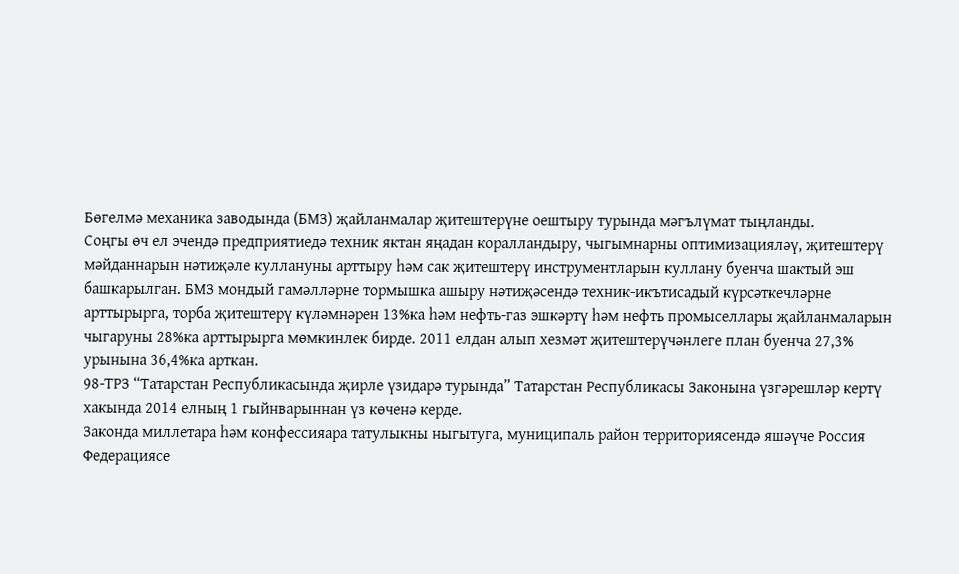Бөгелмә механика заводында (БМЗ) җайланмалар җитештерүне оештыру турында мәгълүмат тыңланды.
Соңгы өч ел эчендә предприятиедә техник яктан яңадан коралландыру, чыгымнарны оптимизацияләү, җитештерү мәйданнарын нәтиҗәле куллануны арттыру һәм сак җитештерү инструментларын куллану буенча шактый эш башкарылган. БМЗ мондый гамәлләрне тормышка ашыру нәтиҗәсендә техник-икътисадый күрсәткечләрне арттырырга, торба җитештерү күләмнәрен 13%ка һәм нефть-газ эшкәртү һәм нефть промыселлары җайланмаларын чыгаруны 28%ка арттырырга мөмкинлек бирде. 2011 елдан алып хезмәт җитештерүчәнлеге план буенча 27,3% урынына 36,4%ка арткан.
98-ТРЗ “Татарстан Республикасында җирле үзидарә турында” Татарстан Республикасы Законына үзгәрешләр кертү хакында 2014 елның 1 гыйнварыннан үз көченә керде.
Законда миллетара һәм конфессияара татулыкны ныгытуга, муниципаль район территориясендә яшәүче Россия Федерациясе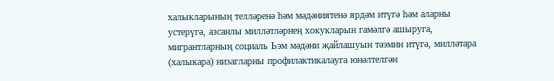халыкларының телләренә һәм мәдәниятенә ярдәм итүгә һәм аларны устерүгә, азсанлы милләтләрнең хокукларын гамәлгә ашыруга, мигрантларның социаль Ьэм мәдәни җайлашуын тәэмин итүгә, милләтара (халыкара) низагларны профилактикалауга юнәлтелгән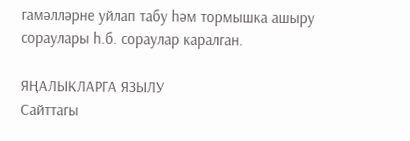гамәлләрне уйлап табу һәм тормышка ашыру сораулары һ.б. сораулар каралган.

ЯҢАЛЫКЛАРГА ЯЗЫЛУ
Сайттагы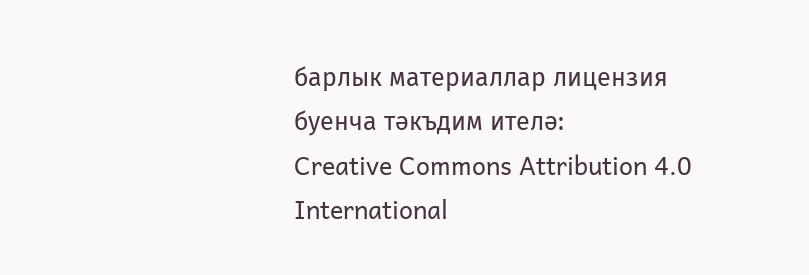барлык материаллар лицензия буенча тәкъдим ителә:
Creative Commons Attribution 4.0 International